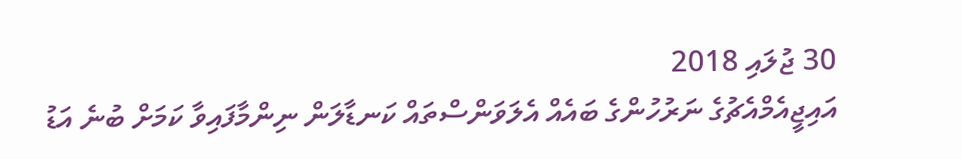30 ޖުލައި 2018
އައިޖީއެމްއެޗުގެ ނަރުހުންގެ ބައެއް އެލަވަންސްތައް ކަނޑާލަން ނިންމާފައިވާ ކަމަށް ބުނެ އަޑު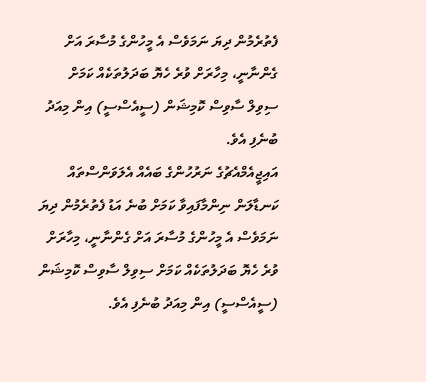ފެތުރެމުން ދިޔަ ނަމަވެސް އެ މީހުންގެ މުސާރަ އަށް ގެންނާނީ، މިހާރަށް ވުރެ ހެޔޮ ބަދަލުތަކެއް ކަމަށް ސިވިލް ސާވިސް ކޮމިޝަން (ސީއެސްސީ) އިން މިއަދު ބުނެފި އެވެ.
އައިޖީއެމްއެޗުގެ ނަރުހުންގެ ބައެއް އެލަވަންސްތައް ކަނޑާލަން ނިންމާފައިވާ ކަމަށް ބުނެ އަޑު ފެތުރެމުން ދިޔަ ނަމަވެސް އެ މީހުންގެ މުސާރަ އަށް ގެންނާނީ، މިހާރަށް ވުރެ ހެޔޮ ބަދަލުތަކެއް ކަމަށް ސިވިލް ސާވިސް ކޮމިޝަން (ސީއެސްސީ) އިން މިއަދު ބުނެފި އެވެ.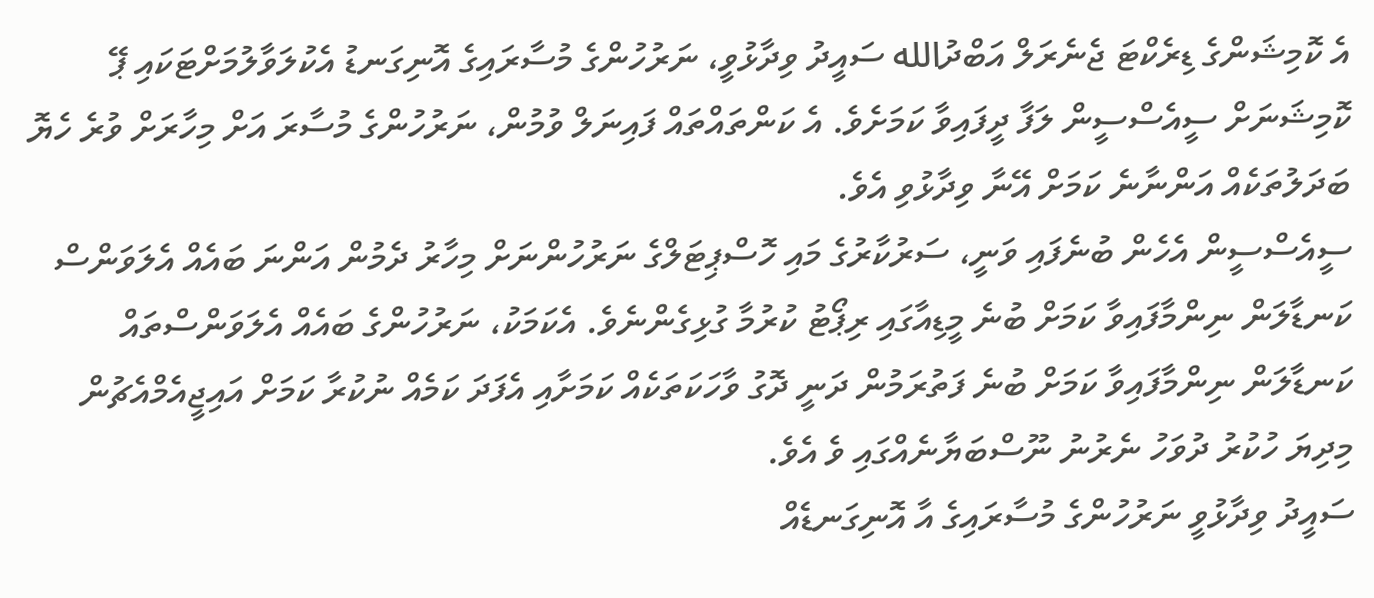އެ ކޮމިޝަންގެ ޑިރެކްޓަ ޖެނެރަލް އަބްދުالله ސައީދު ވިދާޅުވީ، ނަރުހުންގެ މުސާރައިގެ އޮނިގަނޑު އެކުލަވާލުމަށްޓަކައި ޕޭ ކޮމިޝަނަށް ސީއެސްސީން ލަފާ ދީފައިވާ ކަމަށެވެ. އެ ކަންތައްތައް ފައިނަލް ވުމުން، ނަރުހުންގެ މުސާރަ އަށް މިހާރަށް ވުރެ ހެޔޮ ބަދަލުތަކެއް އަންނާނެ ކަމަށް އޭނާ ވިދާޅުވި އެވެ.
ސީއެސްސީން އެހެން ބުނެފައި ވަނީ، ސަރުކާރުގެ މައި ހޮސްޕިޓަލްގެ ނަރުހުންނަށް މިހާރު ދެމުން އަންނަ ބައެއް އެލަވަންސް ކަނޑާލަން ނިންމާފައިވާ ކަމަށް ބުނެ މީޑިއާގައި ރިޕޯޓު ކުރުމާ ގުޅިގެންނެވެ. އެކަމަކު، ނަރުހުންގެ ބައެއް އެލަވަންސްތައް ކަނޑާލަން ނިންމާފައިވާ ކަމަށް ބުނެ ފަތުރަމުން ދަނީ ދޮގު ވާހަކަތަކެއް ކަމަށާއި އެފަދަ ކަމެއް ނުކުރާ ކަމަށް އައިޖީއެމްއެޗުން މިދިޔަ ހުކުރު ދުވަހު ނެރުނު ނޫސްބަޔާނެއްގައި ވެ އެވެ.
ސައީދު ވިދާޅުވީ ނަރުހުންގެ މުސާރައިގެ އާ އޮނިގަނޑެއް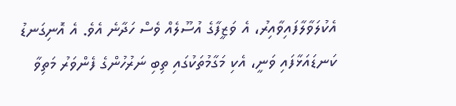އެކުލަވާލާފައިވާއިރު، އެ ވަޒީފާގެ އުސޫލެއް ވެސް ހަދާނެ އެވެ. އެ އޮނިގަނޑު ކަނޑައަޅާފައި ވަނީ، އެކި މަގާމުތަކުގައި ތިބި ނަރުހުންގެ ފެންވަރު މަތިވާ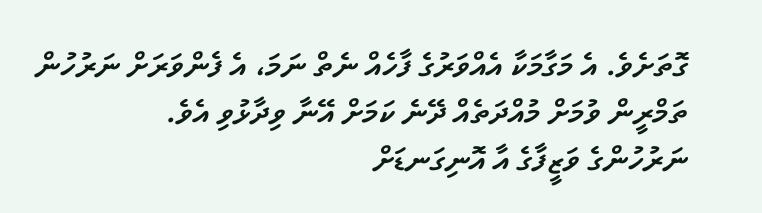ގޮތަށެވެ. އެ މަގާމަކާ އެއްވަރުގެ ފާހެއް ނެތް ނަމަ، އެ ފެންވަރަށް ނަރުހުން ތަމްރީން ވުމަށް މުއްދަތެއް ދޭނެ ކަމަށް އޭނާ ވިދާޅުވި އެވެ.
ނަރުހުންގެ ވަޒީފާގެ އާ އޮނިގަނޑަށް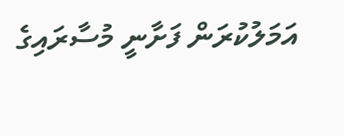އަމަލުކުރަން ފަށާނީ މުސާރައިގެ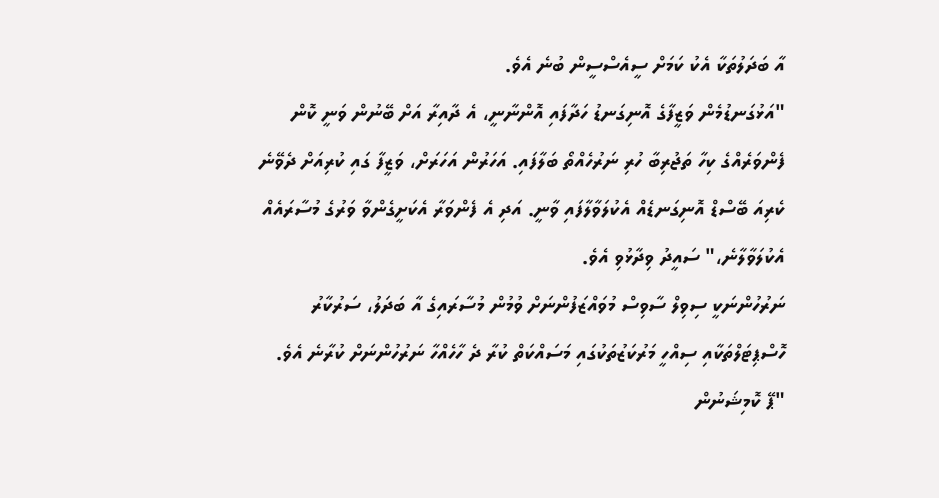އާ ބަދަލުތަކާ އެކު ކަމަށް ސީއެސްސީން ބުނެ އެވެ.
"އަޅުގަނޑުމެން ވަޒީފާގެ އޮނިގަނޑު ހަދާފައި އޮންނާނީ، އެ ދާއިރާ އަށް ބޭނުން ވަނީ ކޮން ފެންވަރެއްގެ ކިހާ ތަޖުރިބާ ހުރި ނަރުހެއްތޯ ބަލާފައި. އަހަރުން އަހަރަށް، ވަޒީފާ ގައި ކުރިއަށް ދެވޭނެ ކެރިއަ ބޭސްޑް އޮނިގަނޑެއް އެކުލަވާލާފައި ވާނީ. އަދި އެ ފެންވަރާ އެކަށީގެންވާ ވަރުގެ މުސާރައެއް އެކުލަވާލާނެ،" ސައީދު ވިދާޅުވި އެވެ.
ނަރުހުންނަކީ ސިވިލް ސާވިސް މުވައްޒަފުންނަށް ވުމުން މުސާރައިގެ އާ ބަދަލު، ސަރުކާރު ހޮސްޕިޓަލްތަކާއި ސިއްހީ މަރުކަޒުތަކުގައި މަސައްކަތް ކުރާ ދެ ހާހެއްހާ ނަރުހުންނަށް ކުރާނެ އެވެ.
"ޕޭ ކޮމިޝަނުން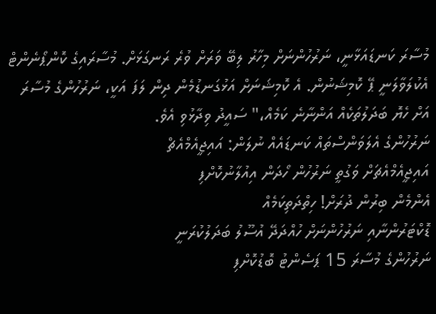މުސާރަ ކަނޑައަޅާނީ، ނަރުހުންނަށް މިހާރު ލިބޭ ވަރަށް ވުރެ ރަނގަޅަށް. މުސާރައިގެ ކޮންޕޯނެންޓް އެކުލަވާލަނީ ޕޭ ކޮމިޝަނުން. އެ ކޮމިޝަނަށް އަޅުގަނޑުމެން ދިން ލަފަ އަކީ، ނަރުހުންގެ މުސާރަ އަށް ހެޔޮ ބަދަލުތަކެއް އަންނާނެ ކަމެއް،" ސައީދު ވިދާޅުވި އެވެ.
ނަރުހުންގެ އެލަވަންސްތައް ކަނޑައެއް ނުލަން: އައިޖީއެމްއެޗް
އައިޖީއެމްއެޗަށް ވަގުތީ ނަރުހުން ހޯދަން އިއުލާނުކޮށްފި
އެންމެން ބިރުން ދުރަށް! ހިތްދަތިކަމެއް
ޑޮކްޓަރުންނާއި ނަރުހުންނަށް ހުއްދަދޭ އުސޫލު ބަދަލުކުރަނީ
ނަރުހުންގެ މުސާރަ 15 ޕަސެންޓު ބޮޑުކޮށްފި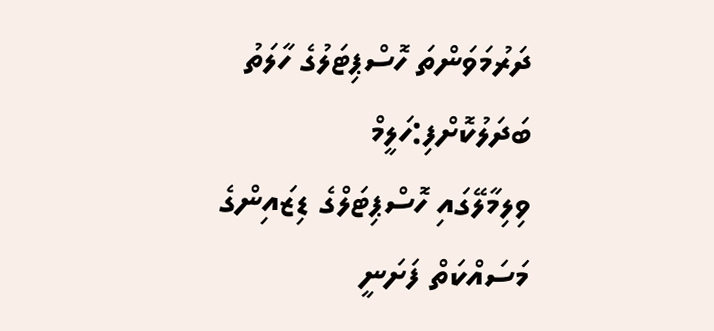ދަރުމަވަންތަ ހޮސްޕިޓަލުގެ ހާލަތު ބަދަލުކޮށްފި:ހަލީމް
ވިލިމާލޭގައި ހޮސްޕިޓަލްގެ ޑިޒައިންގެ މަސައްކަތް ފަށަނީ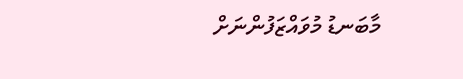މާބަނޑު މުވައްޒަފުންނަށް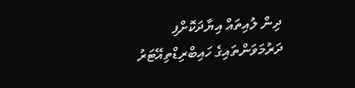ދިން ލުއިތައް އިޔާދަކޮށްފި
ދަރުމަވަންތައިގެ ހައިބްރިޑްތިއޭޓަރު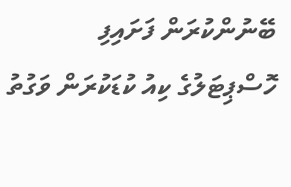ބޭނުންކުރަން ފަށައިފި
ހޮސްޕިޓަލުގެ ކިއު ކުޑަކުރަން ވަގުތު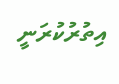އިތުރުކުރަނީ